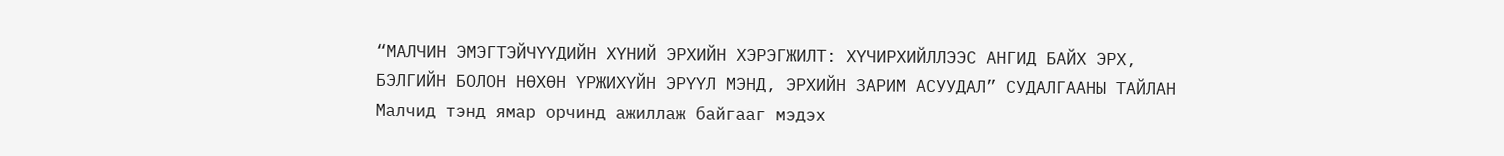“МАЛЧИН ЭМЭГТЭЙЧҮҮДИЙН ХҮНИЙ ЭРХИЙН ХЭРЭГЖИЛТ: ХҮЧИРХИЙЛЛЭЭС АНГИД БАЙХ ЭРХ,
БЭЛГИЙН БОЛОН НӨХӨН ҮРЖИХҮЙН ЭРҮҮЛ МЭНД, ЭРХИЙН ЗАРИМ АСУУДАЛ” СУДАЛГААНЫ ТАЙЛАН
Малчид тэнд ямар орчинд ажиллаж байгааг мэдэх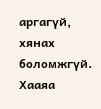аргагүй, хянах боломжгүй. Хааяа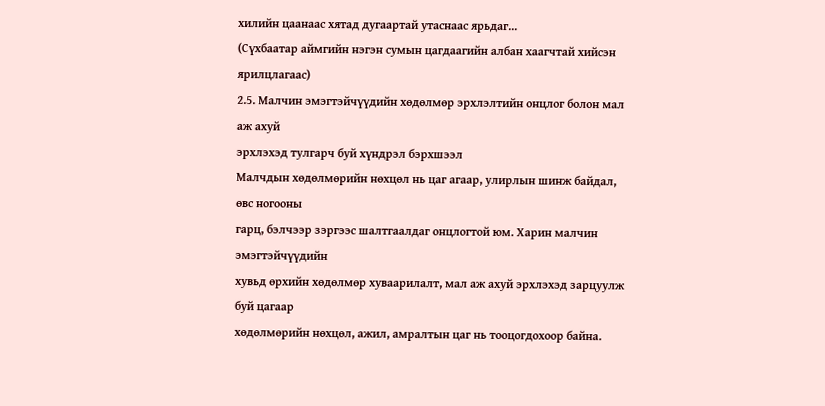хилийн цаанаас хятад дугаартай утаснаас ярьдаг...
(Сүхбаатар аймгийн нэгэн сумын цагдаагийн албан хаагчтай хийсэн ярилцлагаас)
2.5. Малчин эмэгтэйчүүдийн хөдөлмөр эрхлэлтийн онцлог болон мал аж ахуй
эрхлэхэд тулгарч буй хүндрэл бэрхшээл
Малчдын хөдөлмөрийн нөхцөл нь цаг агаар, улирлын шинж байдал, өвс ногооны
гарц, бэлчээр зэргээс шалтгаалдаг онцлогтой юм. Харин малчин эмэгтэйчүүдийн
хувьд өрхийн хөдөлмөр хуваарилалт, мал аж ахуй эрхлэхэд зарцуулж буй цагаар
хөдөлмөрийн нөхцөл, ажил, амралтын цаг нь тооцогдохоор байна.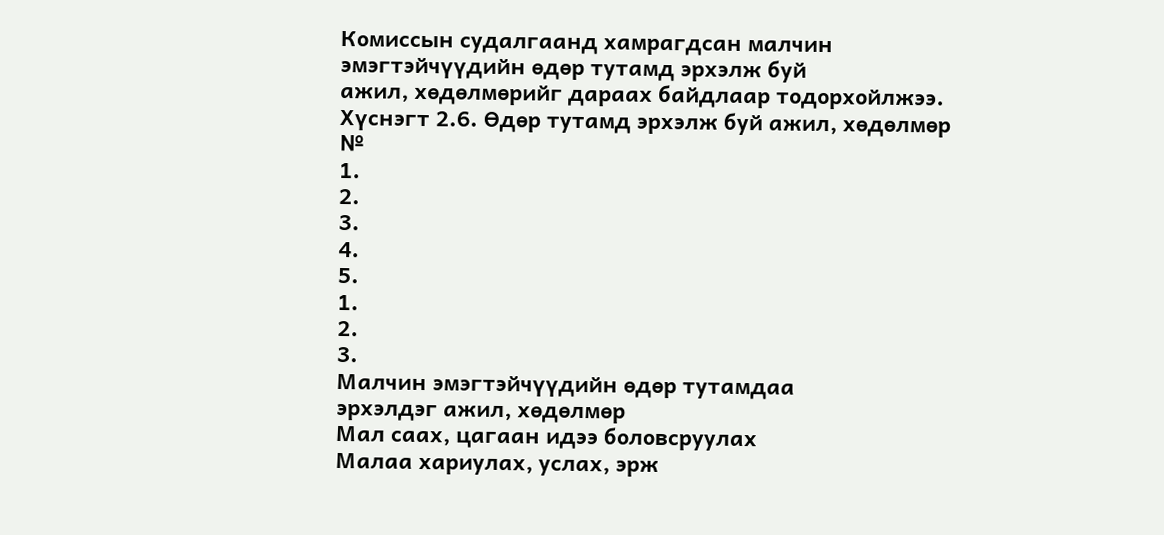Комиссын судалгаанд хамрагдсан малчин эмэгтэйчүүдийн өдөр тутамд эрхэлж буй
ажил, хөдөлмөрийг дараах байдлаар тодорхойлжээ.
Хүснэгт 2.6. Өдөр тутамд эрхэлж буй ажил, хөдөлмөр
№
1.
2.
3.
4.
5.
1.
2.
3.
Малчин эмэгтэйчүүдийн өдөр тутамдаа
эрхэлдэг ажил, хөдөлмөр
Мал саах, цагаан идээ боловсруулах
Малаа хариулах, услах, эрж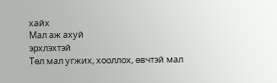хайх
Мал аж ахуй
эрхлэхтэй
Төл мал угжих, хооллох, өвчтэй мал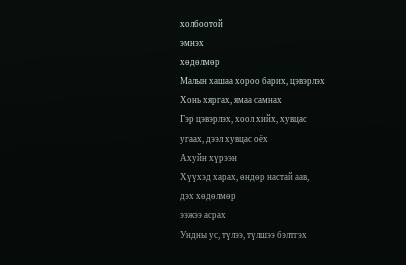холбоотой
эмнэх
хөдөлмөр
Малын хашаа хороо барих, цэвэрлэх
Хонь хяргах, ямаа самнах
Гэр цэвэрлэх, хоол хийх, хувцас
угаах, дээл хувцас оёх
Ахуйн хүрээн
Хүүхэд харах, өндөр настай аав,
дэх хөдөлмөр
ээжээ асрах
Ундны ус, түлээ, түлшээ бэлтгэх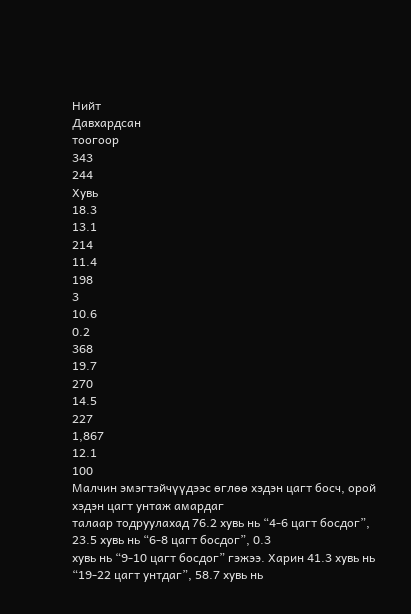Нийт
Давхардсан
тоогоор
343
244
Хувь
18.3
13.1
214
11.4
198
3
10.6
0.2
368
19.7
270
14.5
227
1,867
12.1
100
Малчин эмэгтэйчүүдээс өглөө хэдэн цагт босч, орой хэдэн цагт унтаж амардаг
талаар тодруулахад 76.2 хувь нь “4-6 цагт босдог”, 23.5 хувь нь “6-8 цагт босдог”, 0.3
хувь нь “9-10 цагт босдог” гэжээ. Харин 41.3 хувь нь “19-22 цагт унтдаг”, 58.7 хувь нь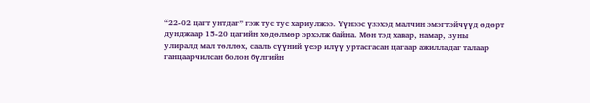“22-02 цагт унтдаг” гэж тус тус хариулжээ. Үүнээс үзэхэд малчин эмэгтэйчүүд өдөрт
дунджаар 15-20 цагийн хөдөлмөр эрхэлж байна. Мөн тэд хавар, намар, зуны
улиралд мал төллөх, сааль сүүний үеэр илүү уртасгасан цагаар ажилладаг талаар
ганцаарчилсан болон бүлгийн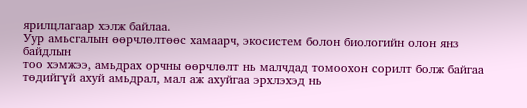ярилцлагаар хэлж байлаа.
Уур амьсгалын өөрчлөлтөөс хамаарч, экосистем болон биологийн олон янз байдлын
тоо хэмжээ, амьдрах орчны өөрчлөлт нь малчдад томоохон сорилт болж байгаа
төдийгүй ахуй амьдрал, мал аж ахуйгаа эрхлэхэд нь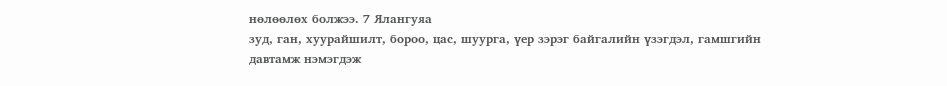нөлөөлөх болжээ. 7 Ялангуяа
зуд, ган, хуурайшилт, бороо, цас, шуурга, үер зэрэг байгалийн үзэгдэл, гамшгийн
давтамж нэмэгдэж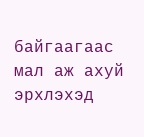байгаагаас мал аж ахуй эрхлэхэд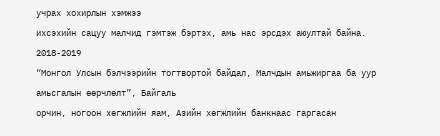учрах хохирлын хэмжээ
ихсэхийн сацуу малчид гэмтэж бэртэх, амь нас эрсдэх аюултай байна. 2018-2019
“Монгол Улсын бэлчээрийн тогтвортой байдал, Малчдын амьжиргаа ба уур амьсгалын өөрчлөлт”, Байгаль
орчин, ногоон хөгжлийн яам, Азийн хөгжлийн банкнаас гаргасан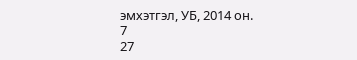эмхэтгэл, УБ, 2014 он.
7
27